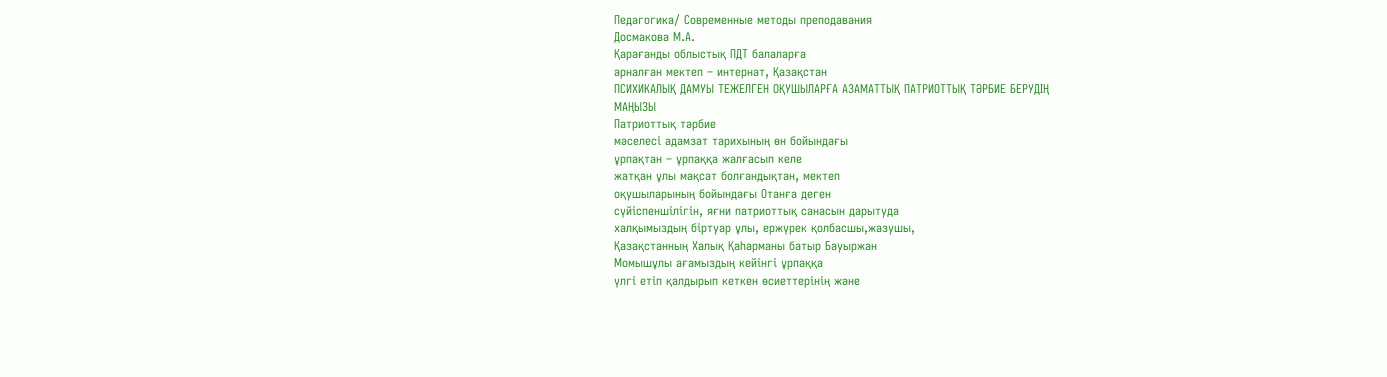Педагогика/ Современные методы преподавания
Досмакова М.А.
Қарағанды облыстық ПДТ балаларға
арналған мектеп – интернат, Қазақстан
ПСИХИКАЛЫҚ ДАМУЫ ТЕЖЕЛГЕН ОҚУШЫЛАРҒА АЗАМАТТЫҚ ПАТРИОТТЫҚ ТӘРБИЕ БЕРУДІҢ
МАҢЫЗЫ
Патриоттық тәрбие
мәселесі адамзат тарихының өн бойындағы
ұрпақтан – ұрпаққа жалғасып келе
жатқан ұлы мақсат болғандықтан, мектеп
оқушыларының бойындағы Отанға деген
сүйіспеншілігін, яғни патриоттық санасын дарытуда
халқымыздың біртуар ұлы, ержүрек қолбасшы,жазушы,
Қазақстанның Халық Қаһарманы батыр Бауыржан
Момышұлы ағамыздың кейінгі ұрпаққа
үлгі етіп қалдырып кеткен өсиеттерінің және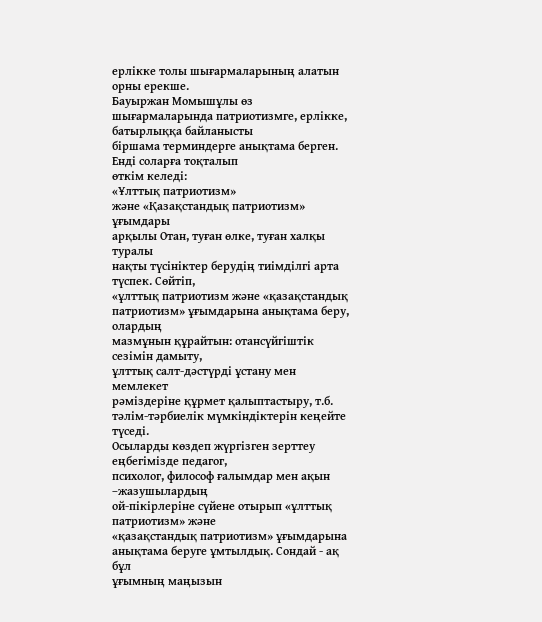ерлікке толы шығармаларының алатын орны ерекше.
Бауыржан Момышұлы өз
шығармаларында патриотизмге, ерлікке, батырлыққа байланысты
біршама терминдерге анықтама берген. Енді соларға тоқталып
өткім келеді:
«Ұлттық патриотизм»
және «Қазақстандық патриотизм» ұғымдары
арқылы Отан, туған өлке, туған халқы туралы
нақты түсініктер берудің тиімділгі арта түспек. Сөйтіп,
«ұлттық патриотизм және «қазақстандық
патриотизм» ұғымдарына анықтама беру, олардың
мазмұнын құрайтын: отансүйгіштік сезімін дамыту,
ұлттық салт-дәстүрді ұстану мен мемлекет
рәміздеріне құрмет қалыптастыру, т.б.
тәлім-тәрбиелік мүмкіндіктерін кеңейте түседі.
Осыларды көздеп жүргізген зерттеу еңбегімізде педагог,
психолог, философ ғалымдар мен ақын –жазушылардың
ой-пікірлеріне сүйене отырып «ұлттық патриотизм» және
«қазақстандық патриотизм» ұғымдарына
анықтама беруге ұмтылдық. Сондай - ақ бұл
ұғымның маңызын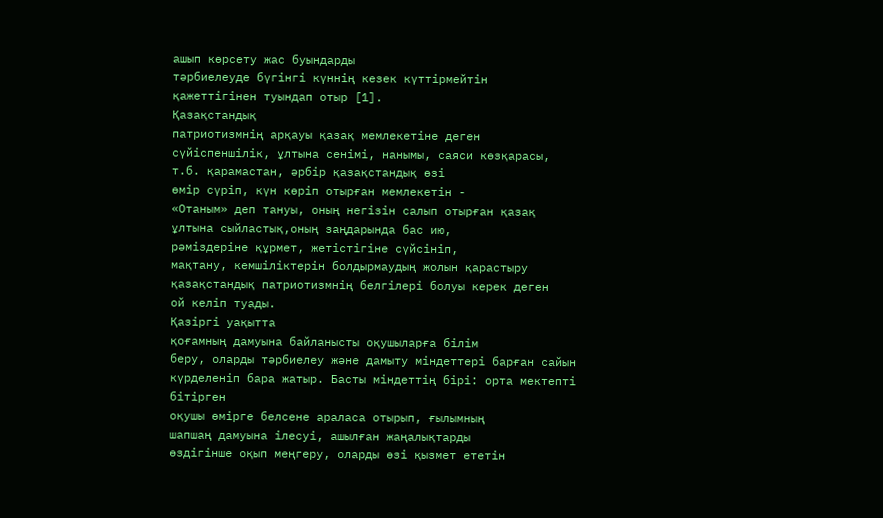ашып көрсету жас буындарды
тәрбиелеуде бүгінгі күннің кезек күттірмейтін
қажеттігінен туындап отыр [1].
Қазақстандық
патриотизмнің арқауы қазақ мемлекетіне деген
сүйіспеншілік, ұлтына сенімі, нанымы, саяси көзқарасы,
т.б. қарамастан, әрбір қазақстандық өзі
өмір сүріп, күн көріп отырған мемлекетін -
«Отаным» деп тануы, оның негізін салып отырған қазақ
ұлтына сыйластық,оның заңдарында бас ию,
рәміздеріне құрмет, жетістігіне сүйсініп,
мақтану, кемшіліктерін болдырмаудың жолын қарастыру
қазақстандық патриотизмнің белгілері болуы керек деген
ой келіп туады.
Қазіргі уақытта
қоғамның дамуына байланысты оқушыларға білім
беру, оларды тәрбиелеу және дамыту міндеттері барған сайын
күрделеніп бара жатыр. Басты міндеттің бірі: орта мектепті бітірген
оқушы өмірге белсене араласа отырып, ғылымның
шапшаң дамуына ілесуі, ашылған жаңалықтарды
өздігінше оқып меңгеру, оларды өзі қызмет ететін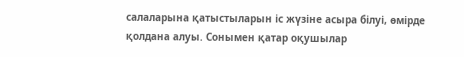салаларына қатыстыларын іс жүзіне асыра білуі, өмірде
қолдана алуы. Сонымен қатар оқушылар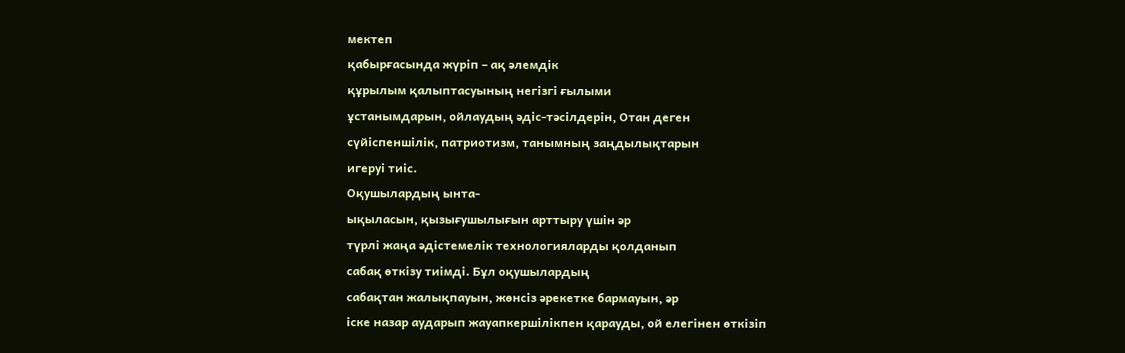мектеп
қабырғасында жүріп – ақ әлемдік
құрылым қалыптасуының негізгі ғылыми
ұстанымдарын, ойлаудың әдіс-тәсілдерін, Отан деген
сүйіспеншілік, патриотизм, танымның заңдылықтарын
игеруі тиіс.
Оқушылардың ынта-
ықыласын, қызығушылығын арттыру үшін әр
түрлі жаңа әдістемелік технологияларды қолданып
сабақ өткізу тиімді. Бұл оқушылардың
сабақтан жалықпауын, жөнсіз әрекетке бармауын, әр
іске назар аударып жауапкершілікпен қарауды, ой елегінен өткізіп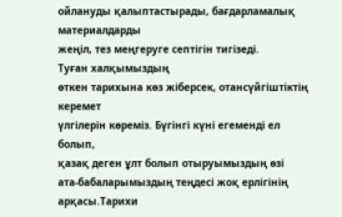ойлануды қалыптастырады, бағдарламалық материалдарды
жеңіл, тез меңгеруге септігін тигізеді.
Туған халқымыздың
өткен тарихына көз жіберсек, отансүйгіштіктің керемет
үлгілерін көреміз. Бүгінгі күні егеменді ел болып,
қазақ деген ұлт болып отыруымыздың өзі
ата-бабаларымыздың теңдесі жоқ ерлігінің
арқасы.Тарихи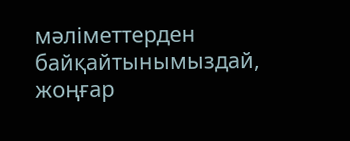мәліметтерден байқайтынымыздай,
жоңғар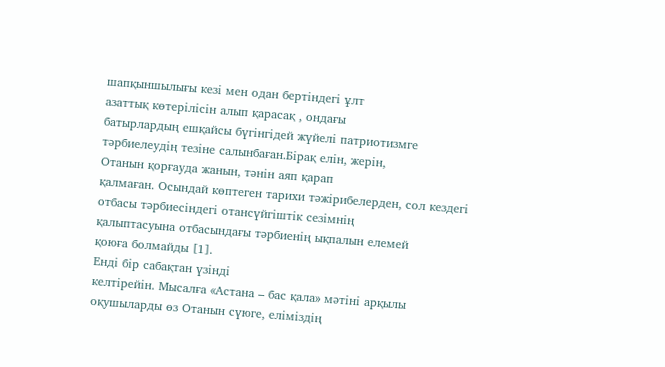шапқыншылығы кезі мен одан бертіндегі ұлт
азаттық көтерілісін алып қарасақ , ондағы
батырлардың ешқайсы бүгінгідей жүйелі патриотизмге
тәрбиелеудің тезіне салынбаған.Бірақ елін, жерін,
Отанын қорғауда жанын, тәнін аяп қарап
қалмаған. Осындай көптеген тарихи тәжірибелерден, сол кездегі
отбасы тәрбиесіндегі отансүйгіштік сезімнің
қалыптасуына отбасындағы тәрбиенің ықпалын елемей
қоюға болмайды [1].
Енді бір сабақтан үзінді
келтірейін. Мысалға «Астана – бас қала» мәтіні арқылы
оқушыларды өз Отанын сүюге, еліміздің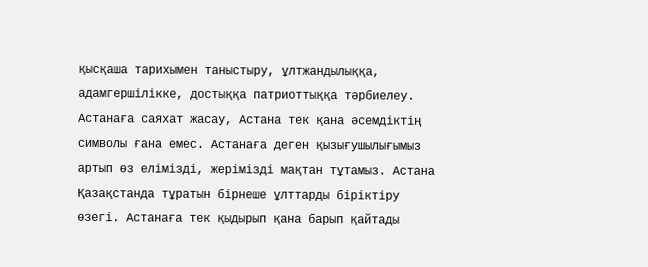қысқаша тарихымен таныстыру, ұлтжандылыққа,
адамгершілікке, достыққа патриоттыққа тәрбиелеу.
Астанаға саяхат жасау, Астана тек қана әсемдіктің
символы ғана емес. Астанаға деген қызығушылығымыз
артып өз елімізді, жерімізді мақтан тұтамыз. Астана
Қазақстанда тұратын бірнеше ұлттарды біріктіру
өзегі. Астанаға тек қыдырып қана барып қайтады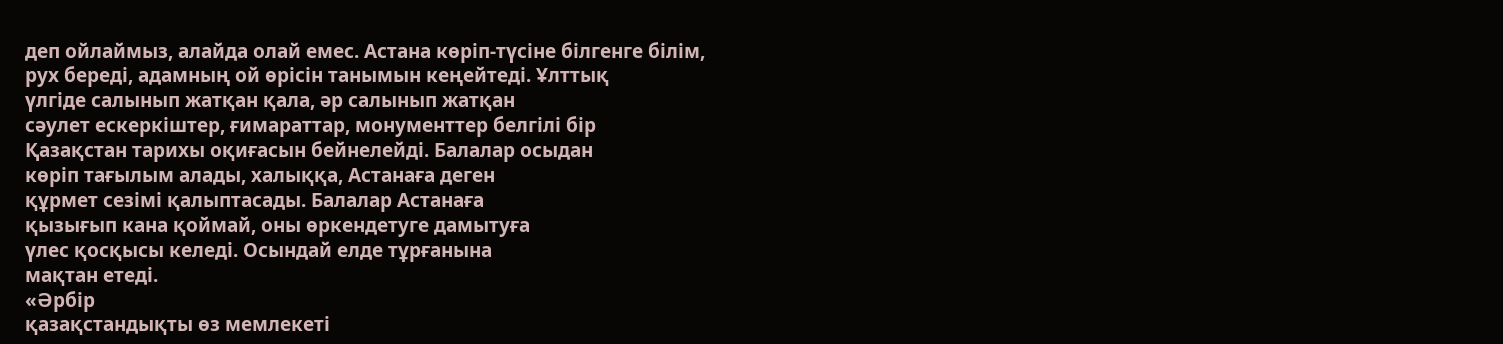деп ойлаймыз, алайда олай емес. Астана көріп-түсіне білгенге білім,
рух береді, адамның ой өрісін танымын кеңейтеді. Ұлттық
үлгіде салынып жатқан қала, әр салынып жатқан
сәулет ескеркіштер, ғимараттар, монументтер белгілі бір
Қазақстан тарихы оқиғасын бейнелейді. Балалар осыдан
көріп тағылым алады, халыққа, Астанаға деген
құрмет сезімі қалыптасады. Балалар Астанаға
қызығып кана қоймай, оны өркендетуге дамытуға
үлес қосқысы келеді. Осындай елде тұрғанына
мақтан етеді.
«Әрбір
қазақстандықты өз мемлекеті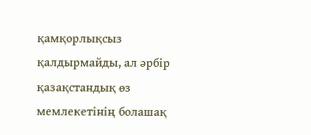қамқорлықсыз қалдырмайды, ал әрбір
қазақстандық өз мемлекетінің болашақ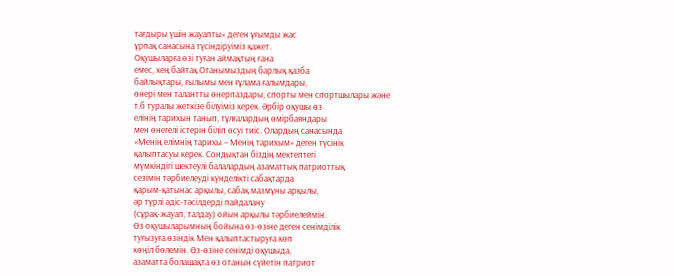тағдыры үшін жауапты» деген ұғымды жас
ұрпақ санасына түсіндіруіміз қажет.
Оқушыларға өзі туған аймақтың ғана
емес, кең байтақ Отанымыздың барлық қазба
байлықтары, ғылымы мен ғұлама ғалымдары,
өнері мен талантты өнерпаздары, спорты мен спортшылары және
т.б туралы жеткізе білуіміз керек. Әрбір оқушы өз
елінің тарихын танып, тұлғалардың өмірбаяндары
мен өнегелі істерін біліп өсуі тиіс. Олардың санасында
«Менің елімнің тарихы – Менің тарихым» деген түсінік
қалыптасуы керек. Сондықтан біздің мектептегі
мүмкіндігі шектеулі балалардың азаматтық патриоттық
сезімін тәрбиелеуді күнделікті сабақтарда
қарым-қатынас арқылы, сабақ мазмұны арқылы,
әр түрлі әдіс-тәсілдерді пайдалану
(сұрақ-жауап, талдау) ойын арқылы тәрбиелеймін.
Өз оқушыларымның бойына өз-өзіне деген сенімділік
туғызуға өзіндік Мен қалыптастыруға көп
көңіл бөлемін. Өз-өзіне сенімді оқушыда,
азаматта болашақта өз отанын сүйетін патриот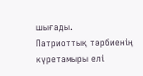шығады.
Патриоттық тәрбиенің
күретамыры елі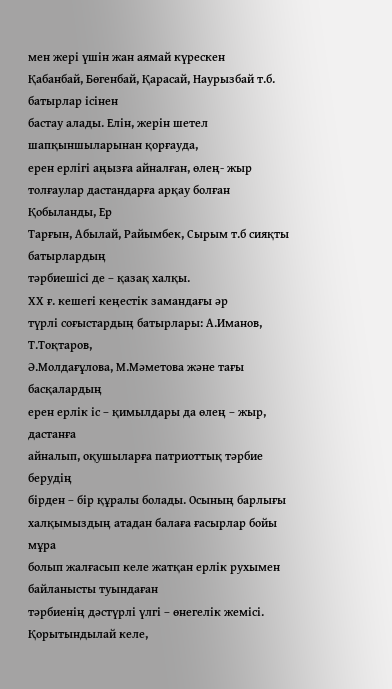мен жері үшін жан аямай күрескен
Қабанбай, Бөгенбай, Қарасай, Наурызбай т.б. батырлар ісінен
бастау алады. Елін, жерін шетел шапқыншыларынан қорғауда,
ерен ерлігі аңызға айналған, өлең- жыр
толғаулар дастандарға арқау болған Қобыланды, Ер
Тарғын, Абылай, Райымбек, Сырым т.б сияқты батырлардың
тәрбиешісі де – қазақ халқы.
ХХ ғ. кешегі кеңестік замандағы әр
түрлі соғыстардың батырлары: А.Иманов, Т.Тоқтаров,
Ә.Молдағұлова, М.Мәметова және тағы басқалардың
ерен ерлік іс – қимылдары да өлең – жыр, дастанға
айналып, оқушыларға патриоттық тәрбие берудің
бірден – бір құралы болады. Осының барлығы
халқымыздың атадан балаға ғасырлар бойы мұра
болып жалғасып келе жатқан ерлік рухымен байланысты туындаған
тәрбиенің дәстүрлі үлгі – өнегелік жемісі.
Қорытындылай келе,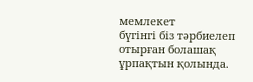мемлекет
бүгінгі біз тәрбиелеп отырған болашақ
ұрпақтын қолында.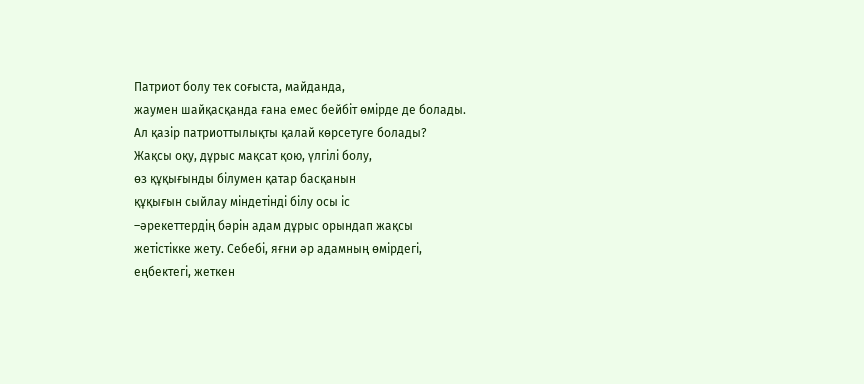Патриот болу тек соғыста, майданда,
жаумен шайқасқанда ғана емес бейбіт өмірде де болады.
Ал қазір патриоттылықты қалай көрсетуге болады?
Жақсы оқу, дұрыс мақсат қою, үлгілі болу,
өз құқығынды білумен қатар басқанын
құқығын сыйлау міндетінді білу осы іс
–әрекеттердің бәрін адам дұрыс орындап жақсы
жетістікке жету. Себебі, яғни әр адамның өмірдегі,
еңбектегі, жеткен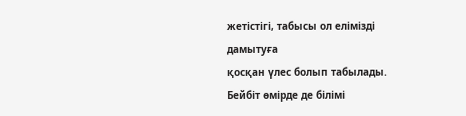жетістігі, табысы ол елімізді дамытуға
қосқан үлес болып табылады. Бейбіт өмірде де білімі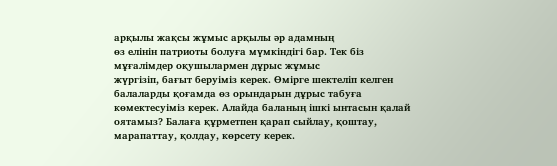арқылы жақсы жұмыс арқылы әр адамның
өз елінін патриоты болуға мүмкіндігі бар. Тек біз
мұғалімдер оқушылармен дұрыс жұмыс
жүргізіп, бағыт беруіміз керек. Өмірге шектеліп келген
балаларды қоғамда өз орындарын дұрыс табуға
көмектесуіміз керек. Алайда баланың ішкі ынтасын қалай
оятамыз? Балаға құрметпен қарап сыйлау, қоштау,
марапаттау, қолдау, көрсету керек.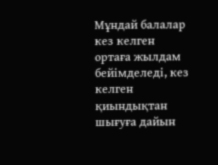Мұндай балалар кез келген
ортаға жылдам бейімделеді, кез келген қиындықтан
шығуға дайын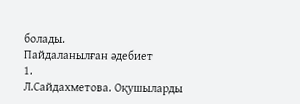болады.
Пайдаланылған әдебиет
1.
Л.Сайдахметова. Оқушыларды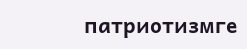патриотизмге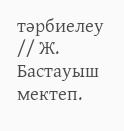тәрбиелеу // Ж. Бастауыш мектеп.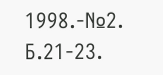1998.-№2. Б.21-23.